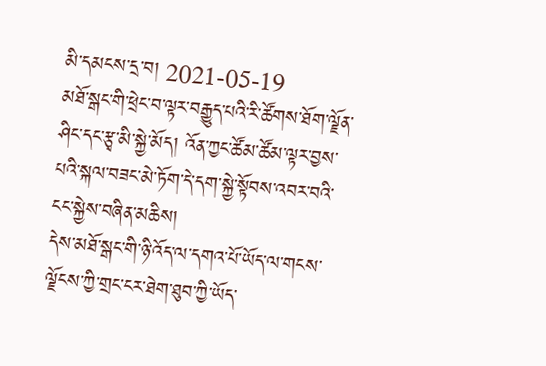མི་དམངས་དྲ་བ། 2021-05-19
མཐོ་སྒང་གི་ཕྲེང་བ་ལྟར་བརྒྱུད་པའི་རི་ཚོགས་ཐོག་ལྗོན་ཤིང་དང་རྩྭ་མི་སྐྱེ་མོད། འོན་ཀྱང་ཚོམ་ཚོམ་ལྟར་བྱས་པའི་སྐལ་བཟང་མེ་ཏོག་དེ་དག་སྐྱེ་སྟོབས་འབར་བའི་ངང་སྐྱེས་བཞིན་མཆིས།
དེས་མཐོ་སྒང་གི་ཉི་འོད་ལ་དགའ་པོ་ཡོད་ལ་གངས་ལྗོངས་ཀྱི་གྲང་ངར་ཐེག་ཐུབ་ཀྱི་ཡོད་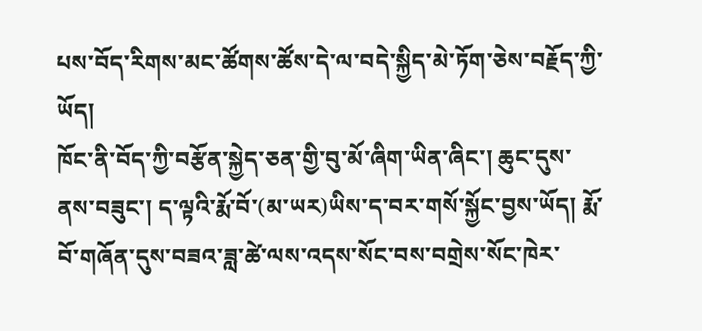པས་བོད་རིགས་མང་ཚོགས་ཚོས་དེ་ལ་བདེ་སྐྱིད་མེ་ཏོག་ཅེས་བརྗོད་ཀྱི་ཡོད།
ཁོང་ནི་བོད་ཀྱི་བརྩོན་སྐྱེད་ཅན་གྱི་བུ་མོ་ཞིག་ཡིན་ཞིང་། ཆུང་དུས་ནས་བཟུང་། ད་ལྟའི་རྨོ་བོ་(མ་ཡར)ཡིས་ད་བར་གསོ་སྐྱོང་བྱས་ཡོད། རྨོ་བོ་གཞོན་དུས་བཟའ་ཟླ་ཚེ་ལས་འདས་སོང་བས་བགྲེས་སོང་ཁེར་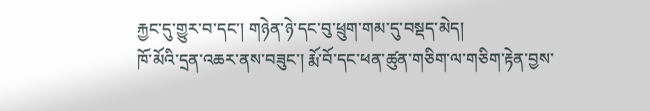རྐྱང་དུ་གྱུར་བ་དང་། གཉེན་ཉེ་དང་བུ་ཕྲུག་གམ་དུ་བསྡད་མེད།
ཁོ་མོའི་དྲན་འཆར་ནས་བཟུང་། རྨོ་བོ་དང་ཕན་ཚུན་གཅིག་ལ་གཅིག་རྟེན་བྱས་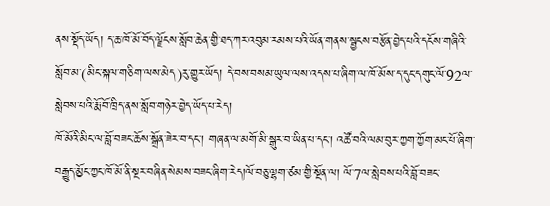ནས་སྡོད་ཡོད། ད་ཆ་ཁོ་མོ་བོད་ལྗོངས་སློབ་ཆེན་གྱི་ཐད་ཀར་འབུམ་རམས་པའི་ཡོན་གནས་སྦྱངས་བརྩོན་བྱེད་པའི་དངོས་གཞིའི་སློབ་མ་(མིང་སྐལ་གཅིག་ལས་མེད)རུ་གྱུར་ཡོད། དེ་བས་བསམ་ཡུལ་ལས་འདས་པ་ཞིག་ལ་ཁོ་མོས་ད་དུང་དགུང་ལོ་92ལ་སླེབས་པའི་རྨོ་བོ་ཁྲིད་ནས་སློབ་གཉེར་བྱེད་ཡོད་པ་རེད།
ཁོ་མོའི་མིང་ལ་བློ་བཟང་ཆོས་སྒྲོན་ཟེར་བ་དང་། གཞན་ལ་མགོ་མི་སྒུར་བ་ཡིན་པ་དང་། འཚོ་བའི་ལམ་བུར་ཀྱག་ཀྱོག་མང་པོ་ཞིག་བརྒྱུད་མྱོང་ཀྱང་ཁོ་མོ་ནི་སྔར་བཞིན་སེམས་བཟང་ཞིག་རེད།ལོ་བཅུ་ལྷག་ཙམ་གྱི་སྔོན་ལ། ལོ་7ལ་སླེབས་པའི་བློ་བཟང་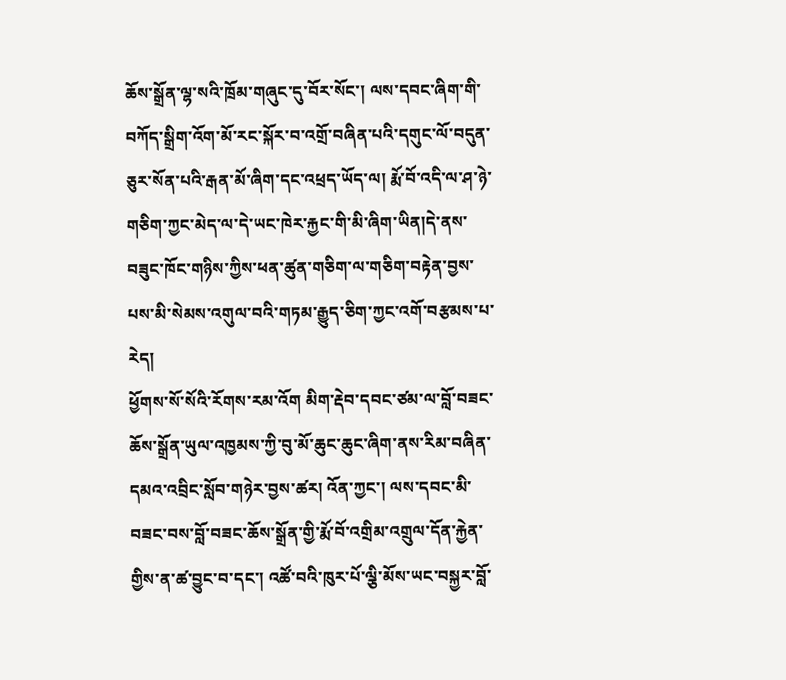ཆོས་སྒྲོན་ལྷ་སའི་ཁྲོམ་གཞུང་དུ་བོར་སོང་། ལས་དབང་ཞིག་གི་བཀོད་སྒྲིག་འོག་མོ་རང་སྐོར་བ་འགྲོ་བཞིན་པའི་དགུང་ལོ་བདུན་ཅུར་སོན་པའི་རྒན་མོ་ཞིག་དང་འཕྲད་ཡོད་ལ། རྨོ་བོ་འདི་ལ་ཤ་ཉེ་གཅིག་ཀྱང་མེད་ལ་དེ་ཡང་ཁེར་རྐྱང་གི་མི་ཞིག་ཡིན།དེ་ནས་བཟུང་ཁོང་གཉིས་ཀྱིས་ཕན་ཚུན་གཅིག་ལ་གཅིག་བརྟེན་བྱས་པས་མི་སེམས་འགུལ་བའི་གཏམ་རྒྱུད་ཅིག་ཀྱང་འགོ་བརྩམས་པ་རེད།
ཕྱོགས་སོ་སོའི་རོགས་རམ་འོག མིག་རྡེབ་དབང་ཙམ་ལ་བློ་བཟང་ཆོས་སྒྲོན་ཡུལ་འཁྱམས་ཀྱི་བུ་མོ་ཆུང་ཆུང་ཞིག་ནས་རིམ་བཞིན་དམའ་འབྲིང་སློབ་གཉེར་བྱས་ཚར། འོན་ཀྱང་། ལས་དབང་མི་བཟང་བས་བློ་བཟང་ཆོས་སྒྲོན་གྱི་རྨོ་བོ་འགྲིམ་འགྲུལ་དོན་རྐྱེན་གྱིས་ན་ཚ་བྱུང་བ་དང་། འཚོ་བའི་ཁུར་པོ་ལྕི་མོས་ཡང་བསྐྱར་བློ་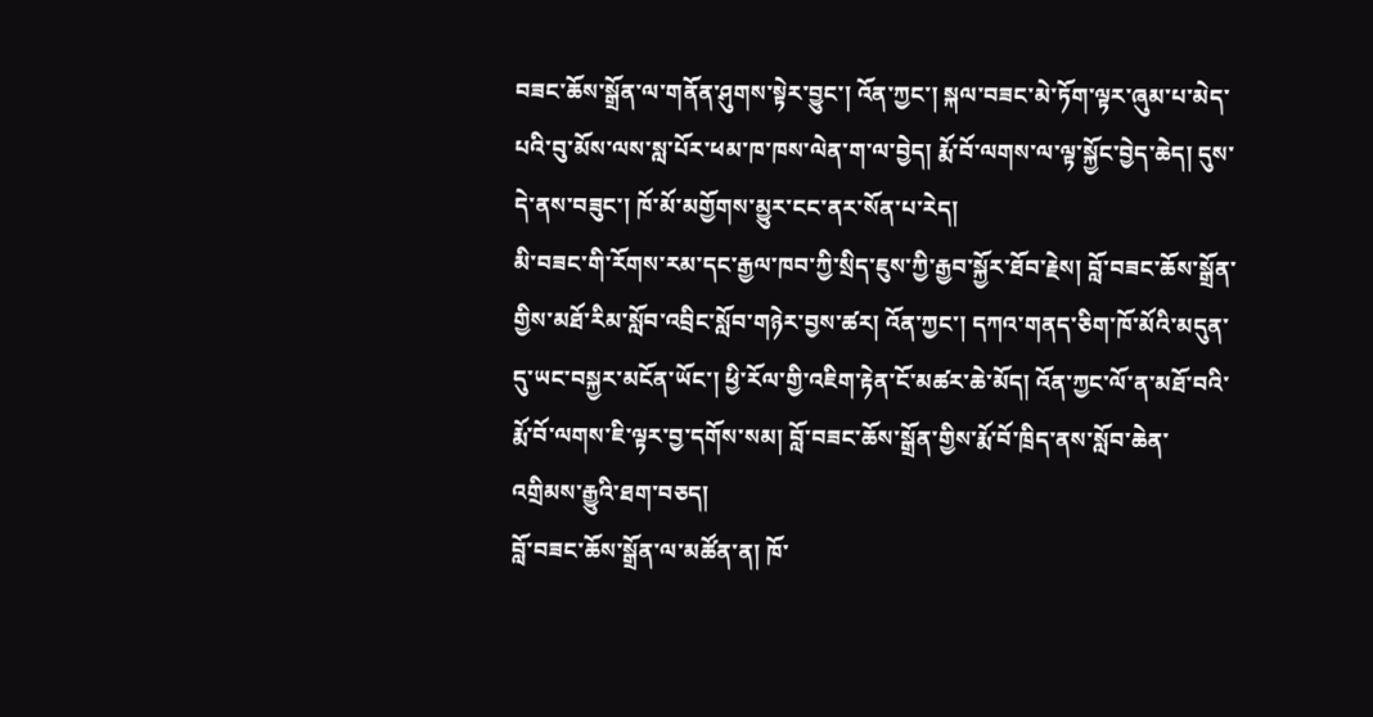བཟང་ཆོས་སྒྲོན་ལ་གནོན་ཤུགས་སྟེར་བྱུང་། འོན་ཀྱང་། སྐལ་བཟང་མེ་ཏོག་ལྟར་ཞུམ་པ་མེད་པའི་བུ་མོས་ལས་སླ་པོར་ཕམ་ཁ་ཁས་ལེན་ག་ལ་བྱེད། རྨོ་བོ་ལགས་ལ་ལྟ་སྐྱོང་བྱེད་ཆེད། དུས་དེ་ནས་བཟུང་། ཁོ་མོ་མགྱོགས་མྱུར་ངང་ནར་སོན་པ་རེད།
མི་བཟང་གི་རོགས་རམ་དང་རྒྱལ་ཁབ་ཀྱི་སྲིད་ཇུས་ཀྱི་རྒྱབ་སྐྱོར་ཐོབ་རྗེས། བློ་བཟང་ཆོས་སྒྲོན་གྱིས་མཐོ་རིམ་སློབ་འབྲིང་སློབ་གཉེར་བྱས་ཚར། འོན་ཀྱང་། དཀའ་གནད་ཅིག་ཁོ་མོའི་མདུན་དུ་ཡང་བསྐྱར་མངོན་ཡོང་། ཕྱི་རོལ་གྱི་འཇིག་རྟེན་ངོ་མཚར་ཆེ་མོད། འོན་ཀྱང་ལོ་ན་མཐོ་བའི་རྨོ་བོ་ལགས་ཇི་ལྟར་བྱ་དགོས་སམ། བློ་བཟང་ཆོས་སྒྲོན་གྱིས་རྨོ་བོ་ཁྲིད་ནས་སློབ་ཆེན་འགྲིམས་རྒྱུའི་ཐག་བཅད།
བློ་བཟང་ཆོས་སྒྲོན་ལ་མཚོན་ན། ཁོ་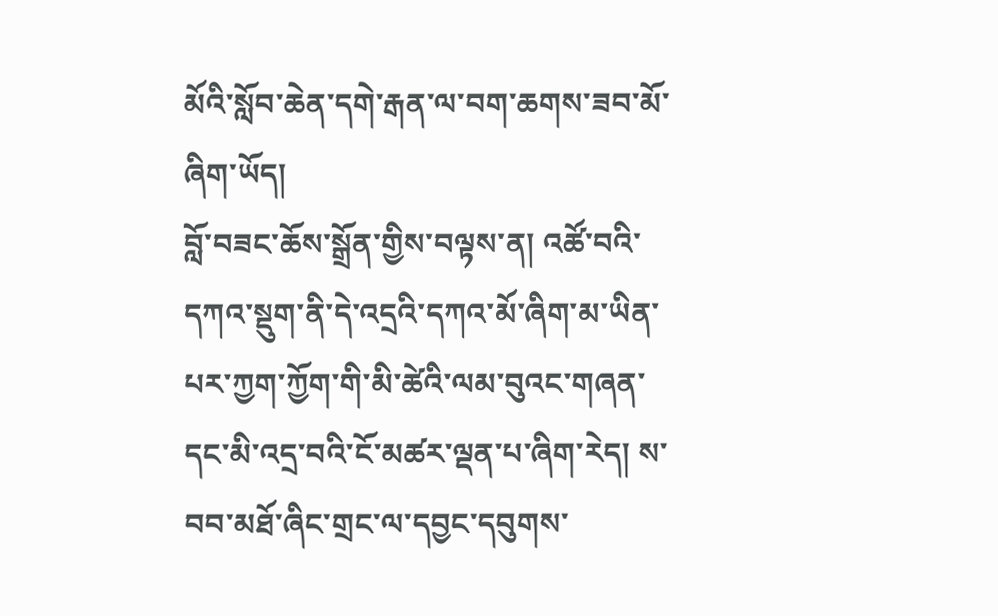མོའི་སློབ་ཆེན་དགེ་རྒན་ལ་བག་ཆགས་ཟབ་མོ་ཞིག་ཡོད།
བློ་བཟང་ཆོས་སྒྲོན་གྱིས་བལྟས་ན། འཚོ་བའི་དཀའ་སྡུག་ནི་དེ་འདྲའི་དཀའ་མོ་ཞིག་མ་ཡིན་པར་ཀྱག་ཀྱོག་གི་མི་ཚེའི་ལམ་བུའང་གཞན་དང་མི་འདྲ་བའི་ངོ་མཚར་ལྡན་པ་ཞིག་རེད། ས་བབ་མཐོ་ཞིང་གྲང་ལ་དབྱང་དབུགས་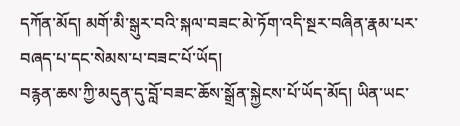དཀོན་མོད། མགོ་མི་སྒུར་བའི་སྐལ་བཟང་མེ་ཏོག་འདི་སྔར་བཞིན་རྣམ་པར་བཞད་པ་དང་སེམས་པ་བཟང་པོ་ཡོད།
བརྙན་ཆས་ཀྱི་མདུན་དུ་བློ་བཟང་ཆོས་སྒྲོན་སྐྱེངས་པོ་ཡོད་མོད། ཡིན་ཡང་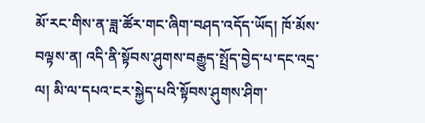མོ་རང་གིས་ན་ཟླ་ཚོར་གང་ཞིག་བཤད་འདོད་ཡོད། ཁོ་མོས་བལྟས་ན། འདི་ནི་སྟོབས་ཤུགས་བརྒྱུད་སྤྲོད་བྱེད་པ་དང་འདྲ་ལ། མི་ལ་དཔའ་ངར་སྐྱེད་པའི་སྟོབས་ཤུགས་ཤིག་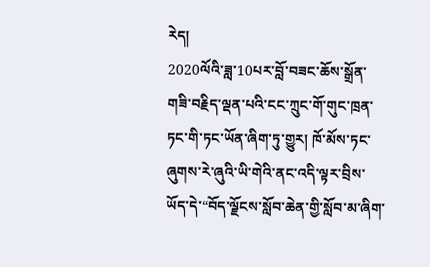རེད།
2020ལོའི་ཟླ་10པར་བློ་བཟང་ཆོས་སྒྲོན་གཟི་བརྗིད་ལྡན་པའི་ངང་ཀྲུང་གོ་གུང་ཁྲན་ཏང་གི་ཏང་ཡོན་ཞིག་ཏུ་གྱུར། ཁོ་མོས་ཏང་ཞུགས་རེ་ཞུའི་ཡི་གེའི་ནང་འདི་ལྟར་བྲིས་ཡོད་དེ་“བོད་ལྗོངས་སློབ་ཆེན་གྱི་སློབ་མ་ཞིག་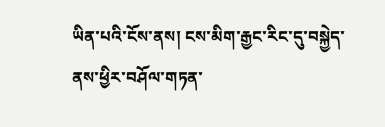ཡིན་པའི་ངོས་ནས། ངས་མིག་རྒྱང་རིང་དུ་བསྐྱེད་ནས་ཕྱིར་བཤོལ་གཏན་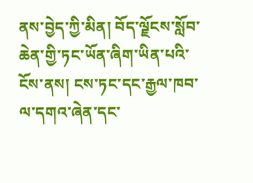ནས་བྱེད་ཀྱི་མིན། བོད་ལྗོངས་སློབ་ཆེན་གྱི་ཏང་ཡོན་ཞིག་ཡིན་པའི་ངོས་ནས། ངས་ཏང་དང་རྒྱལ་ཁབ་ལ་དགའ་ཞེན་དང་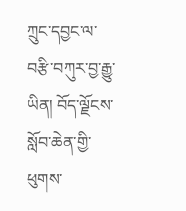ཀྲུང་དབྱང་ལ་བརྩི་བཀུར་བྱ་རྒྱུ་ཡིན། བོད་ལྗོངས་སློབ་ཆེན་གྱི་ཕུགས་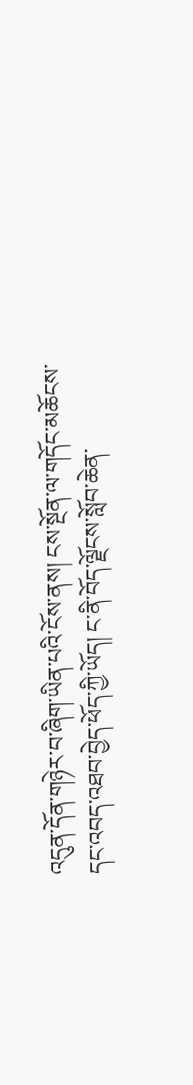འདུན་དོན་གཉེར་བ་ཞིག་ཡིན་པའི་ངོས་ནས། ངས་སྔོན་ལ་གདོང་མཆོངས་དང་འབད་འཐབ་བྱེད་ཕོད་ཀྱི་ཡོད། ང་ནི་བོད་ལྗོངས་སློབ་ཆེན་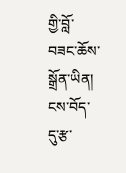གྱི་བློ་བཟང་ཆོས་སྒྲོན་ཡིན། ངས་བོད་དུ་རྩ་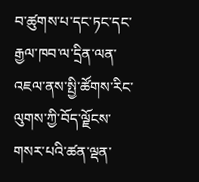བ་ཚུགས་པ་དང་ཏང་དང་རྒྱལ་ཁབ་ལ་དྲིན་ལན་འཇལ་ནས་སྤྱི་ཚོགས་རིང་ལུགས་ཀྱི་བོད་ལྗོངས་གསར་པའི་ཚན་ལྡན་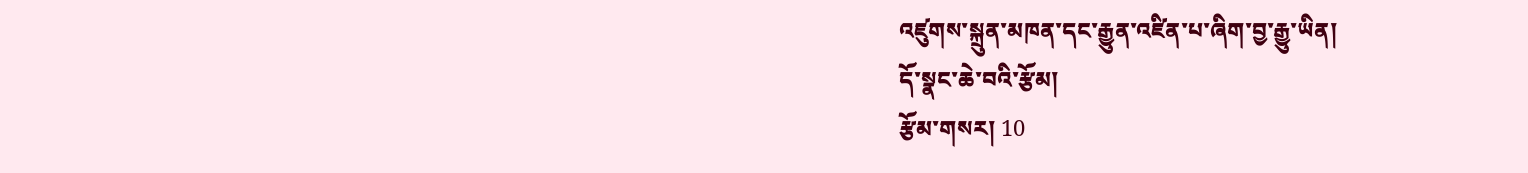འཛུགས་སྐྲུན་མཁན་དང་རྒྱུན་འཛིན་པ་ཞིག་བྱ་རྒྱུ་ཡིན།
དོ་སྣང་ཆེ་བའི་རྩོམ།
རྩོམ་གསར། 10